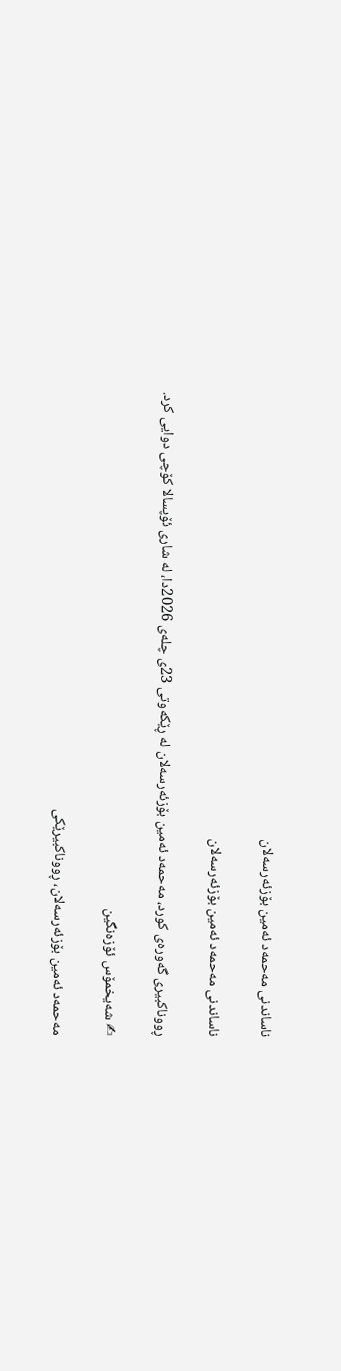ناساندنی مەحمەد ئەمین بۆزئەرسەلان

ناساندنی مەحمەد ئەمین بۆزئەرسەلان

ڕووناکبیری گەورەی کورد، مەحمەد ئەمین بۆزئەرسەلان لە ڕێکەوتی 23ی چلەی 2026دا، لە شاری ئۆپسالا کۆچی دوایی کرد.

✍ شەیخمۆس ئۆزەنگین

مەحمەد ئەمین بۆزئەرسەلان، ڕووناکبیرێکی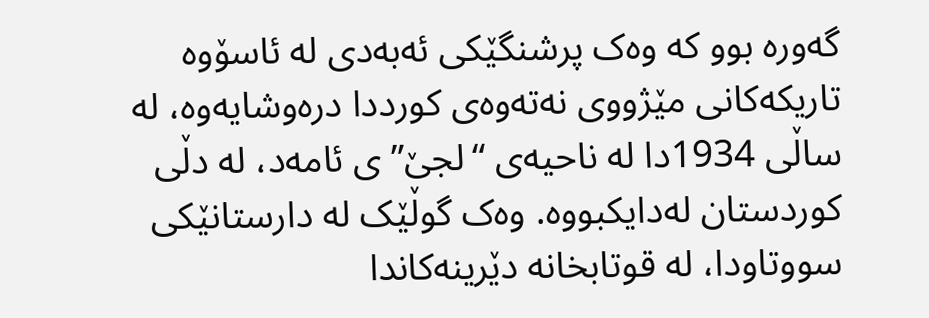گەورە بوو کە وەک پرشنگێکی ئەبەدی لە ئاسۆوە تاریکەکانی مێژووی نەتەوەی کورددا درەوشایەوە، لە ساڵی 1934دا لە ناحیەی “لجێ”ی ئامەد، لە دڵی کوردستان لەدایکبووە. وەک گوڵێک لە دارستانێکی سووتاودا، لە قوتابخانە دێرینەکاندا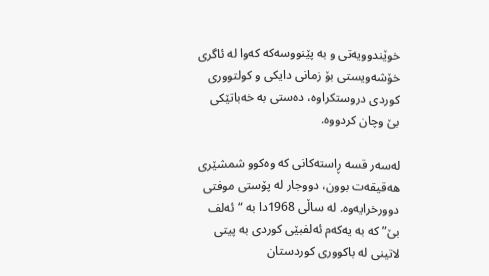خوێندوویەتی و بە پێنووسەکە کەوا لە ئاگری خۆشەویستی بۆ زمانی دایکی و کولتووری کوردی دروستکراوە، دەستی بە خەباتێکی بێ وچان کردووە.

لەسەر قسە ڕاستەکانی کە وەکوو شمشێری هەقیقەت بوون، دووجار لە پۆستی موفتی دوورخرایەوە. لە ساڵی 1968دا بە “ئەلف بێ” کە بە یەکەم ئەلفبێی کوردی بە پیتی لاتینی لە باکووری کوردستان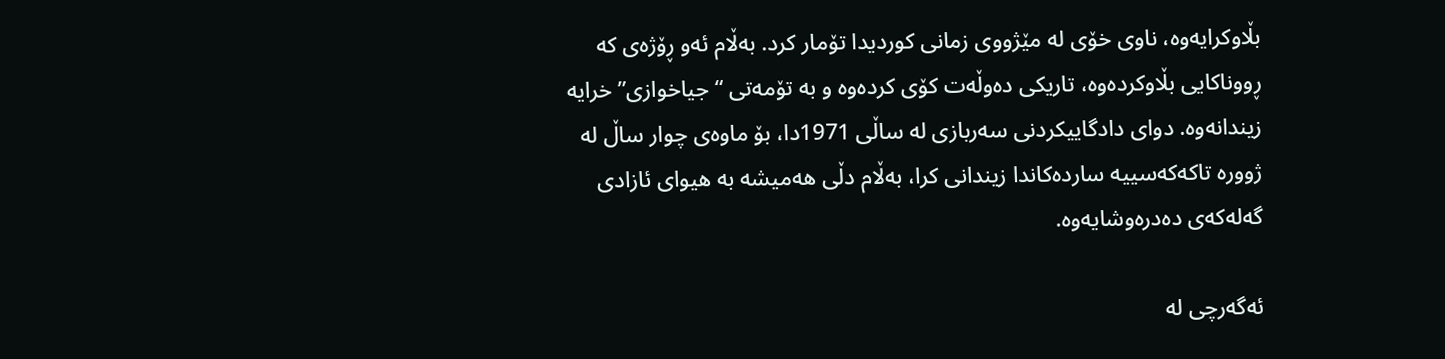بڵاوکرایەوە، ناوی خۆی لە مێژووی زمانی کوردیدا تۆمار کرد. بەڵام ئەو ڕۆژەی کە ڕووناکایی بڵاوکردەوە، تاریکی دەوڵەت کۆی کردەوە و بە تۆمەتی “جیاخوازی” خرایە زیندانەوە. دوای دادگاییکردنی سەربازی لە ساڵی 1971دا، بۆ ماوەی چوار ساڵ لە ژوورە تاکەکەسییە ساردەکاندا زیندانی کرا، بەڵام دڵی هەمیشە بە هیوای ئازادی گەلەکەی دەدرەوشایەوە.

ئەگەرچی لە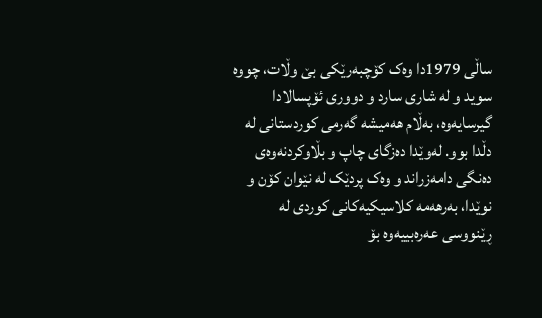ساڵی 1979دا وەک کۆچبەرێکی بێ وڵات، چووە سوید و لە شاری سارد و دووری ئۆپسالادا گیرسایەوە، بەڵام هەمیشە گەرمی کوردستانی لە دڵدا بوو. لەوێدا دەزگای چاپ و بڵاوکردنەوەی دەنگی دامەزراند و وەک پردێک لە نێوان کۆن و نوێدا، بەرهەمە کلاسیکیەکانی کوردی لە ڕێنووسی عەرەبییەوە بۆ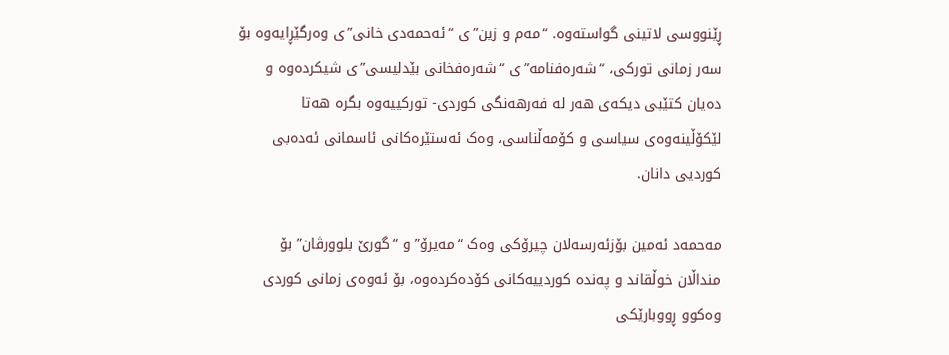ڕێنووسی لاتینی گواستەوە. “مەم و زین”ی “ئەحمەدی خانی”ی وەرگێڕایەوە بۆ سەر زمانی تورکی، “شەرەفنامە”ی “شەرەفخانی بێدلیسی”ی شیکردەوە و دەیان کتێبی دیکەی هەر لە فەرهەنگی کوردی- تورکییەوە بگرە هەتا لێکۆڵینەوەی سیاسی و کۆمەڵناسی، وەک ئەستێرەکانی ئاسمانی ئەدەبی کوردیی دانان.

مەحمەد ئەمین بۆزئەرسەلان چیرۆکی وەک “مەیرۆ” و “گورێ بلوورڤان” بۆ منداڵان خوڵقاند و پەندە کوردییەکانی کۆدەکردەوە، بۆ ئەوەی زمانی کوردی وەکوو ڕووبارێکی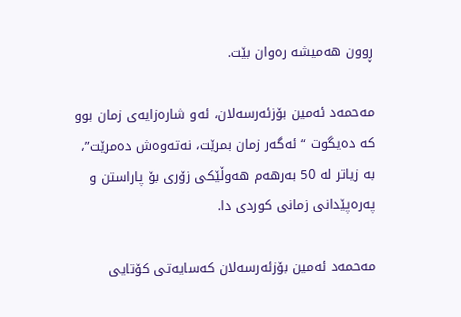ڕوون هەمیشە رەوان بێت.

مەحمەد ئەمین بۆزئەرسەلان، ئەو شارەزایەی زمان بوو کە دەیگوت “ئەگەر زمان بمرێت، نەتەوەش دەمرێت”، بە زیاتر لە 50 بەرهەم هەوڵێکی زۆری بۆ پاراستن و پەرەپێدانی زمانی کوردی دا.

مەحمەد ئەمین بۆزئەرسەلان کەسایەتی کۆتایی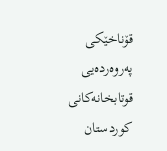قۆناخێکی پەروەردەیی قوتابخانەکانی کوردستان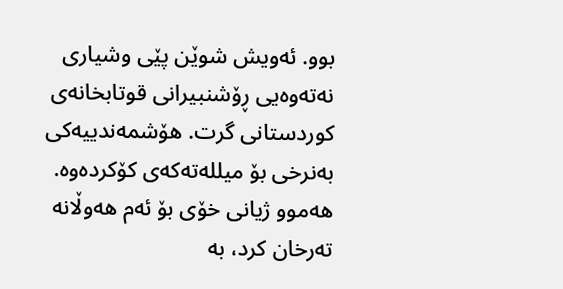بوو. ئەویش شوێن پێی وشیاری نەتەوەیی ڕۆشنبیرانی قوتابخانەی کوردستانی گرت. هۆشمەندییەکی بەنرخی بۆ میللەتەکەی کۆکردەوە. هەموو ژیانی خۆی بۆ ئەم هەوڵانە تەرخان کرد، بە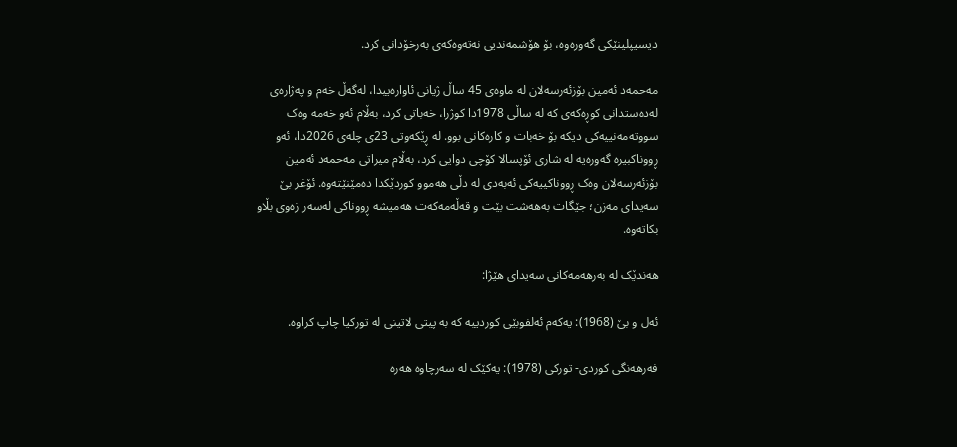دیسیپلینێکی گەورەوە، بۆ هۆشمەندیی نەتەوەکەی بەرخۆدانی کرد.

مەحمەد ئەمین بۆزئەرسەلان لە ماوەی 45 ساڵ ژیانی ئاوارەییدا، لەگەڵ خەم و پەژارەی لەدەستدانی کوڕەکەی کە لە ساڵی 1978دا کوژرا، خەباتی کرد، بەڵام ئەو خەمە وەک سووتەمەنییەکی دیکە بۆ خەبات و کارەکانی بوو. لە ڕێکەوتی 23ی چلەی 2026دا، ئەو ڕووناکبیرە گەورەیە لە شاری ئۆپسالا کۆچی دوایی کرد، بەڵام میراتی مەحمەد ئەمین بۆزئەرسەلان وەک ڕووناکییەکی ئەبەدی لە دڵی هەموو کوردێکدا دەمێنێتەوە. ئۆغر بێ سەیدای مەزن؛ جێگات بەهەشت بێت و قەڵەمەکەت هەمیشە ڕووناکی لەسەر زەوی بڵاو بکاتەوە.

هەندێک لە بەرهەمەکانی سەیدای هێژا:

ئەل و بێ (1968): یەکەم ئەلفوبێی کوردییە کە بە پیتی لاتینی لە تورکیا چاپ کراوە.

فەرهەنگی کوردی- تورکی (1978): یەکێک لە سەرچاوە هەرە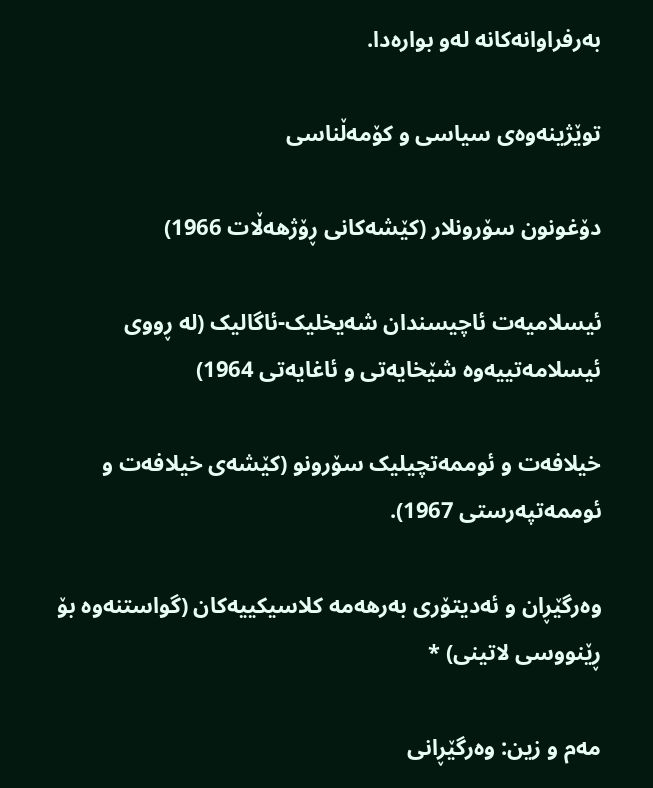بەرفراوانەکانە لەو بوارەدا.

توێژینەوەی سیاسی و کۆمەڵناسی

دۆغونون سۆرونلار (کێشەکانی ڕۆژهەڵات 1966)

ئیسلامیەت ئاچیسندان شەیخلیک-ئاگالیک (لە ڕووی ئیسلامەتییەوە شێخایەتی و ئاغایەتی 1964)

خیلافەت و ئوممەتچیلیک سۆرونو (کێشەی خیلافەت و ئوممەتپەرستی 1967).

وەرگێڕان و ئەدیتۆری بەرهەمە کلاسیکییەکان (گواستنەوە بۆ ڕێنووسی لاتینی) *

مەم و زین: وەرگێڕانی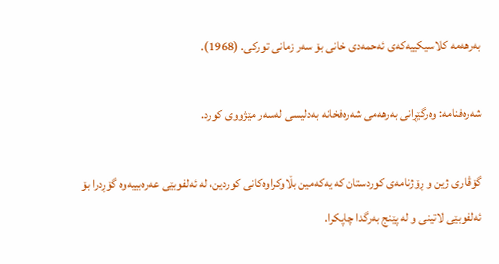بەرهەمە کلاسیکییەکەی ئەحمەدی خانی بۆ سەر زمانی تورکی. (1968).

شەرەفنامە: وەرگێڕانی بەرهەمی شەرەفخانە بەدلیسی لەسەر مێژووی کورد.

گۆڤاری ژین و ڕۆژنامەی کوردستان کە یەکەمین بڵاوکراوەکانی کوردین، لە ئەلفوبێی عەرەبییەوە گۆڕدرا بۆ ئەلفوبێی لاتینی و لە پێنج بەرگدا چاپکرا.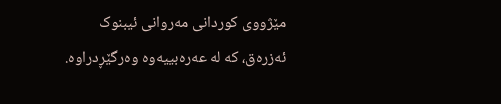مێژووی کوردانی مەروانی ئیبنوک ئەزرەق، کە لە عەرەبییەوە وەرگێڕدراوە.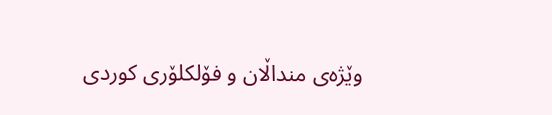وێژەی منداڵان و فۆلکلۆری کوردی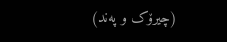(چیرۆک و پەند)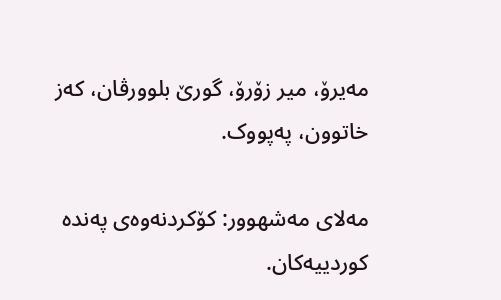مەیرۆ، میر زۆرۆ، گورێ بلوورڤان، کەز خاتوون، پەپووک.

مەلای مەشهوور: کۆکردنەوەی پەندە کوردییەکان.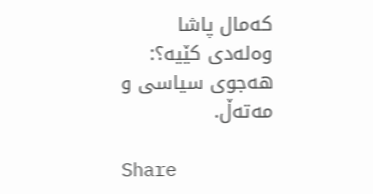کەمال پاشا وەلەدی کێیە؟: هەجوی سیاسی و مەتەڵ.

Share